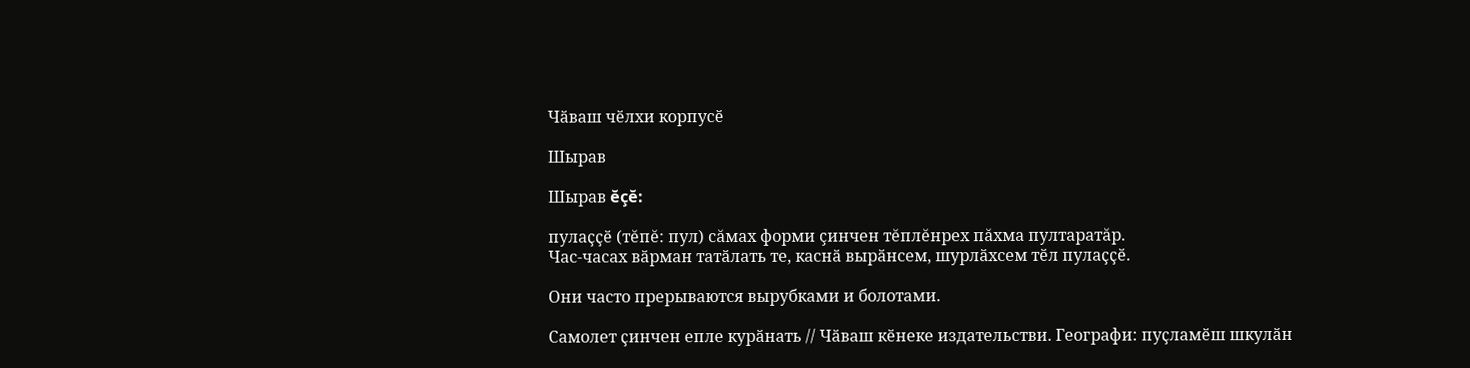Чӑваш чӗлхи корпусӗ

Шырав

Шырав ĕçĕ:

пулаҫҫӗ (тĕпĕ: пул) сăмах форми çинчен тĕплĕнрех пăхма пултаратăр.
Час-часах вӑрман татӑлать те, каснӑ вырӑнсем, шурлӑхсем тӗл пулаҫҫӗ.

Они часто прерываются вырубками и болотами.

Самолет ҫинчен епле курӑнать // Чӑваш кӗнеке издательстви. Географи: пуҫламӗш шкулӑн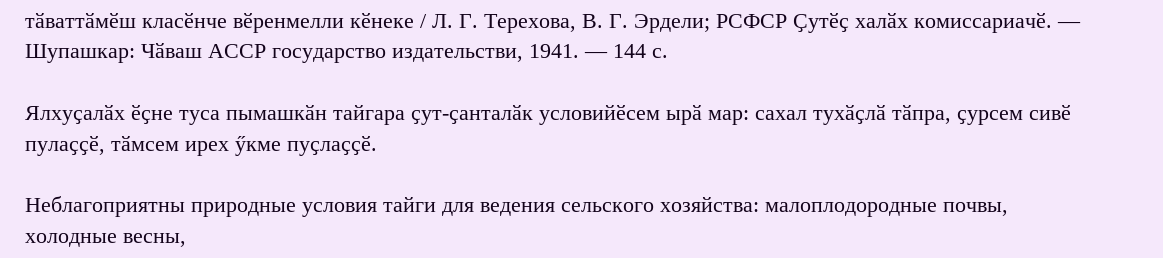тӑваттӑмӗш класӗнче вӗренмелли кӗнеке / Л. Г. Терехова, В. Г. Эрдели; РСФСР Ҫутӗҫ халӑх комиссариачӗ. — Шупашкар: Чӑваш АССР государство издательстви, 1941. — 144 с.

Ялхуҫалӑх ӗҫне туса пымашкӑн тайгара ҫут-ҫанталӑк условийӗсем ырӑ мар: сахал тухӑҫлӑ тӑпра, ҫурсем сивӗ пулаҫҫӗ, тӑмсем ирех ӳкме пуҫлаҫҫӗ.

Неблагоприятны природные условия тайги для ведения сельского хозяйства: малоплодородные почвы, холодные весны,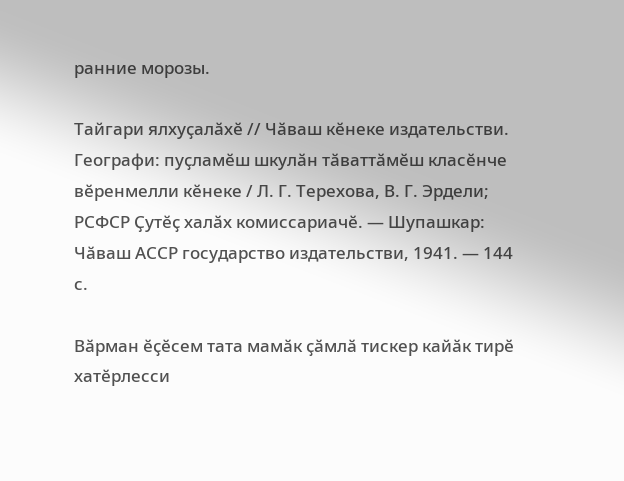ранние морозы.

Тайгари ялхуҫалӑхӗ // Чӑваш кӗнеке издательстви. Географи: пуҫламӗш шкулӑн тӑваттӑмӗш класӗнче вӗренмелли кӗнеке / Л. Г. Терехова, В. Г. Эрдели; РСФСР Ҫутӗҫ халӑх комиссариачӗ. — Шупашкар: Чӑваш АССР государство издательстви, 1941. — 144 с.

Вӑрман ӗҫӗсем тата мамӑк ҫӑмлӑ тискер кайӑк тирӗ хатӗрлесси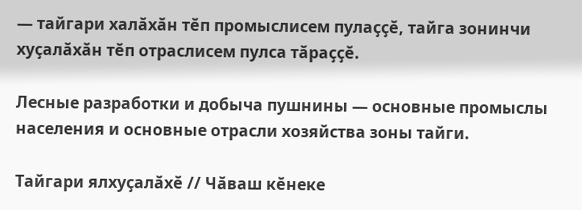— тайгари халӑхӑн тӗп промыслисем пулаҫҫӗ, тайга зонинчи хуҫалӑхӑн тӗп отраслисем пулса тӑраҫҫӗ.

Лесные разработки и добыча пушнины — основные промыслы населения и основные отрасли хозяйства зоны тайги.

Тайгари ялхуҫалӑхӗ // Чӑваш кӗнеке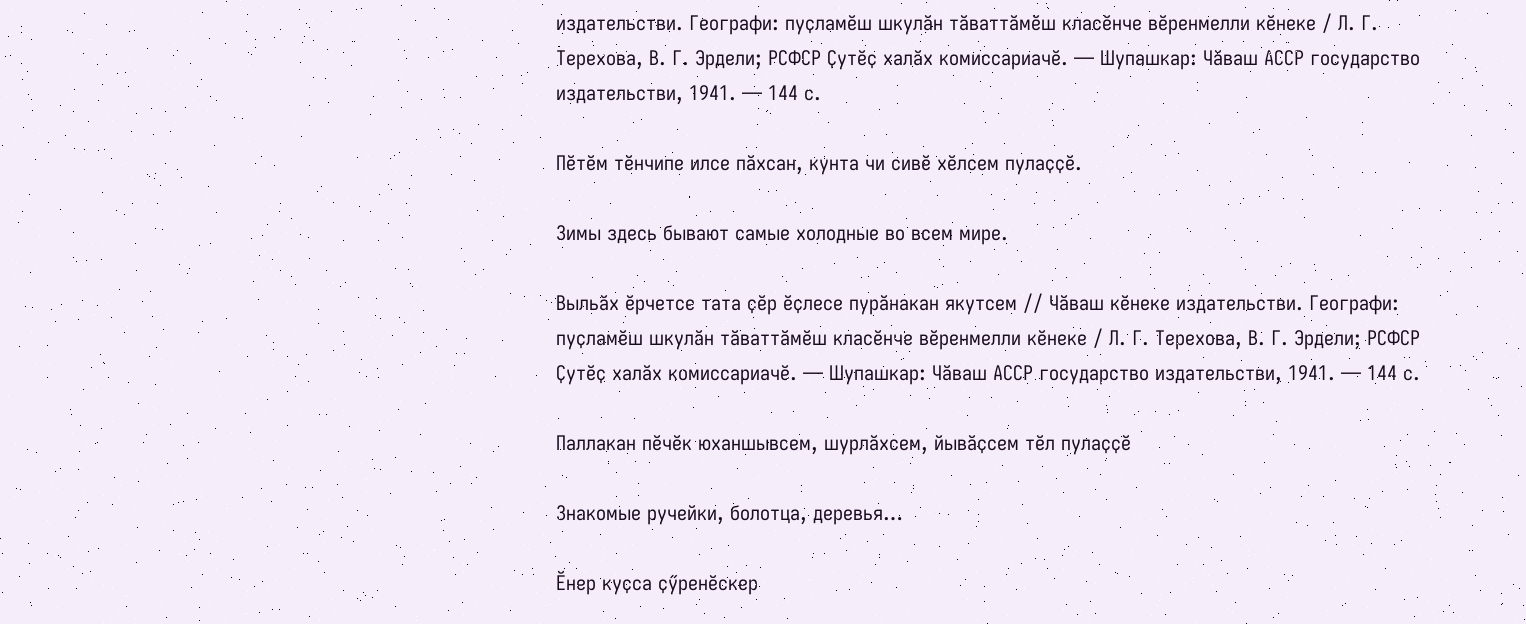издательстви. Географи: пуҫламӗш шкулӑн тӑваттӑмӗш класӗнче вӗренмелли кӗнеке / Л. Г. Терехова, В. Г. Эрдели; РСФСР Ҫутӗҫ халӑх комиссариачӗ. — Шупашкар: Чӑваш АССР государство издательстви, 1941. — 144 с.

Пӗтӗм тӗнчипе илсе пӑхсан, кунта чи сивӗ хӗлсем пулаҫҫӗ.

Зимы здесь бывают самые холодные во всем мире.

Выльӑх ӗрчетсе тата ҫӗр ӗҫлесе пурӑнакан якутсем // Чӑваш кӗнеке издательстви. Географи: пуҫламӗш шкулӑн тӑваттӑмӗш класӗнче вӗренмелли кӗнеке / Л. Г. Терехова, В. Г. Эрдели; РСФСР Ҫутӗҫ халӑх комиссариачӗ. — Шупашкар: Чӑваш АССР государство издательстви, 1941. — 144 с.

Паллакан пӗчӗк юханшывсем, шурлӑхсем, йывӑҫсем тӗл пулаҫҫӗ

Знакомые ручейки, болотца, деревья…

Ӗнер куҫса ҫӳренӗскер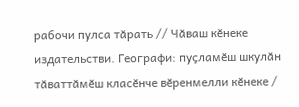рабочи пулса тӑрать // Чӑваш кӗнеке издательстви. Географи: пуҫламӗш шкулӑн тӑваттӑмӗш класӗнче вӗренмелли кӗнеке /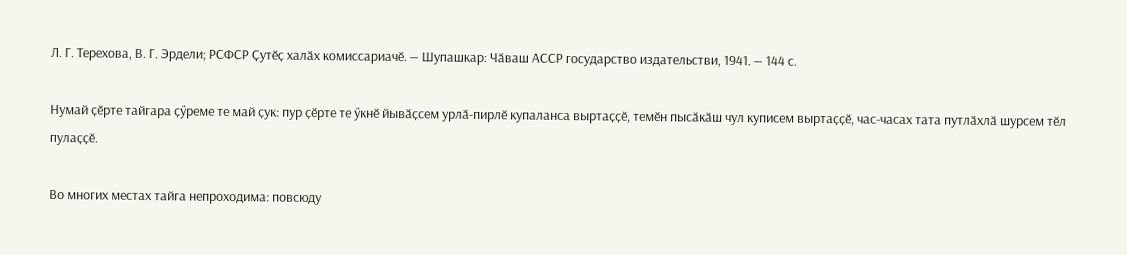Л. Г. Терехова, В. Г. Эрдели; РСФСР Ҫутӗҫ халӑх комиссариачӗ. — Шупашкар: Чӑваш АССР государство издательстви, 1941. — 144 с.

Нумай ҫӗрте тайгара ҫӳреме те май ҫук: пур ҫӗрте те ӳкнӗ йывӑҫсем урлӑ-пирлӗ купаланса выртаҫҫӗ, темӗн пысӑкӑш чул куписем выртаҫҫӗ, час-часах тата путлӑхлӑ шурсем тӗл пулаҫҫӗ.

Во многих местах тайга непроходима: повсюду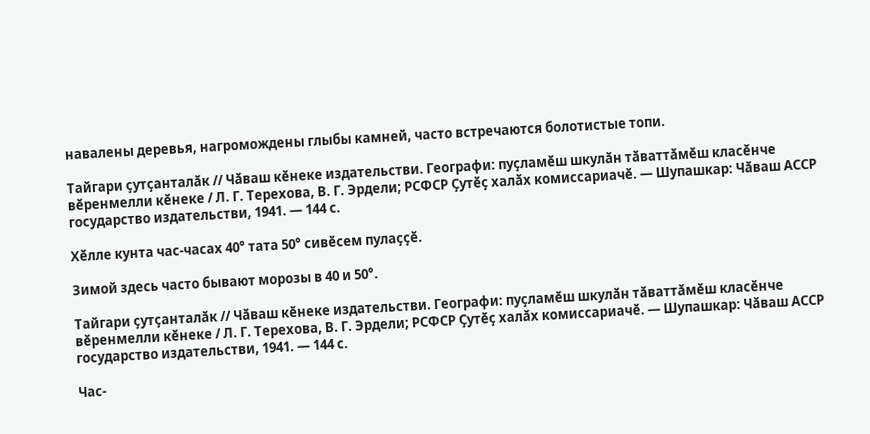навалены деревья, нагромождены глыбы камней, часто встречаются болотистые топи.

Тайгари ҫутҫанталӑк // Чӑваш кӗнеке издательстви. Географи: пуҫламӗш шкулӑн тӑваттӑмӗш класӗнче вӗренмелли кӗнеке / Л. Г. Терехова, В. Г. Эрдели; РСФСР Ҫутӗҫ халӑх комиссариачӗ. — Шупашкар: Чӑваш АССР государство издательстви, 1941. — 144 с.

Хӗлле кунта час-часах 40° тата 50° сивӗсем пулаҫҫӗ.

Зимой здесь часто бывают морозы в 40 и 50°.

Тайгари ҫутҫанталӑк // Чӑваш кӗнеке издательстви. Географи: пуҫламӗш шкулӑн тӑваттӑмӗш класӗнче вӗренмелли кӗнеке / Л. Г. Терехова, В. Г. Эрдели; РСФСР Ҫутӗҫ халӑх комиссариачӗ. — Шупашкар: Чӑваш АССР государство издательстви, 1941. — 144 с.

Час-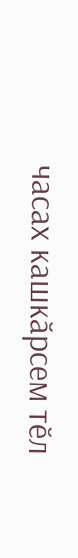часах кашкӑрсем тӗл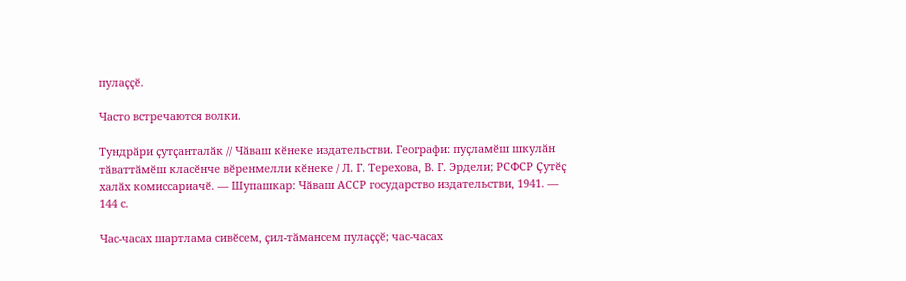пулаҫҫӗ.

Часто встречаются волки.

Тундрӑри ҫутҫанталӑк // Чӑваш кӗнеке издательстви. Географи: пуҫламӗш шкулӑн тӑваттӑмӗш класӗнче вӗренмелли кӗнеке / Л. Г. Терехова, В. Г. Эрдели; РСФСР Ҫутӗҫ халӑх комиссариачӗ. — Шупашкар: Чӑваш АССР государство издательстви, 1941. — 144 с.

Час-часах шартлама сивӗсем, ҫил-тӑмансем пулаҫҫӗ; час-часах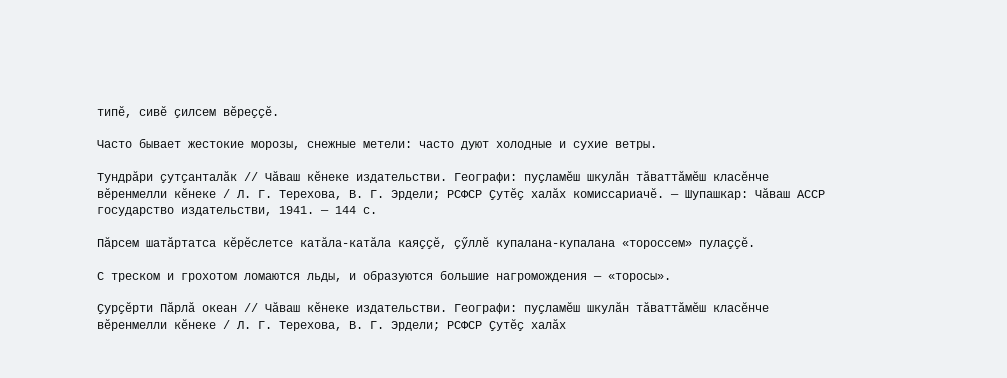типӗ, сивӗ ҫилсем вӗреҫҫӗ.

Часто бывает жестокие морозы, снежные метели: часто дуют холодные и сухие ветры.

Тундрӑри ҫутҫанталӑк // Чӑваш кӗнеке издательстви. Географи: пуҫламӗш шкулӑн тӑваттӑмӗш класӗнче вӗренмелли кӗнеке / Л. Г. Терехова, В. Г. Эрдели; РСФСР Ҫутӗҫ халӑх комиссариачӗ. — Шупашкар: Чӑваш АССР государство издательстви, 1941. — 144 с.

Пӑрсем шатӑртатса кӗрӗслетсе катӑла-катӑла каяҫҫӗ, ҫӳллӗ купалана-купалана «тороссем» пулаҫҫӗ.

С треском и грохотом ломаются льды, и образуются большие нагромождения — «торосы».

Ҫурҫӗрти Пӑрлӑ океан // Чӑваш кӗнеке издательстви. Географи: пуҫламӗш шкулӑн тӑваттӑмӗш класӗнче вӗренмелли кӗнеке / Л. Г. Терехова, В. Г. Эрдели; РСФСР Ҫутӗҫ халӑх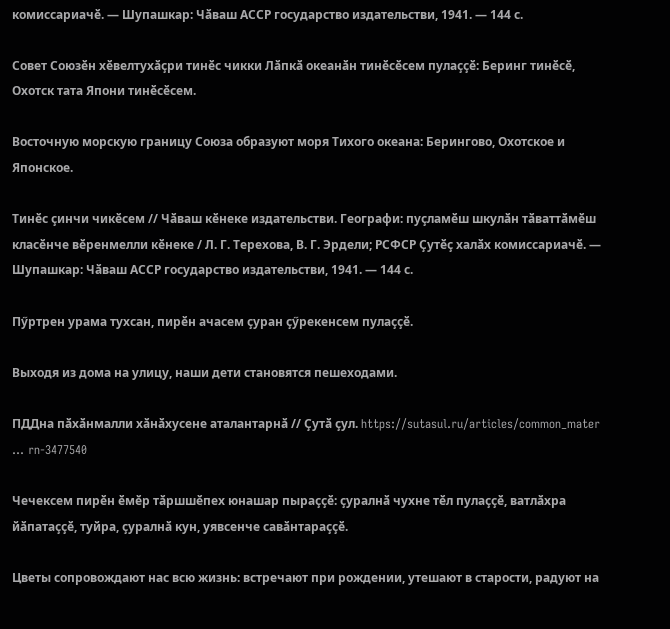комиссариачӗ. — Шупашкар: Чӑваш АССР государство издательстви, 1941. — 144 с.

Совет Союзӗн хӗвелтухӑҫри тинӗс чикки Лӑпкӑ океанӑн тинӗсӗсем пулаҫҫӗ: Беринг тинӗсӗ, Охотск тата Япони тинӗсӗсем.

Восточную морскую границу Союза образуют моря Тихого океана: Берингово, Охотское и Японское.

Тинӗс ҫинчи чикӗсем // Чӑваш кӗнеке издательстви. Географи: пуҫламӗш шкулӑн тӑваттӑмӗш класӗнче вӗренмелли кӗнеке / Л. Г. Терехова, В. Г. Эрдели; РСФСР Ҫутӗҫ халӑх комиссариачӗ. — Шупашкар: Чӑваш АССР государство издательстви, 1941. — 144 с.

Пӳртрен урама тухсан, пирӗн ачасем ҫуран ҫӳрекенсем пулаҫҫӗ.

Выходя из дома на улицу, наши дети становятся пешеходами.

ПДДна пӑхӑнмалли хӑнӑхусене аталантарнӑ // Ҫутӑ ҫул. https://sutasul.ru/articles/common_mater ... rn-3477540

Чечексем пирӗн ӗмӗр тӑршшӗпех юнашар пыраҫҫӗ: ҫуралнӑ чухне тӗл пулаҫҫӗ, ватлӑхра йӑпатаҫҫӗ, туйра, ҫуралнӑ кун, уявсенче савӑнтараҫҫӗ.

Цветы сопровождают нас всю жизнь: встречают при рождении, утешают в старости, радуют на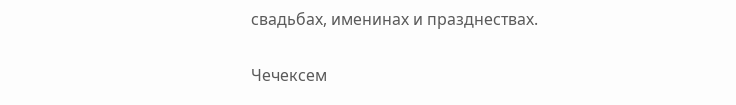свадьбах, именинах и празднествах.

Чечексем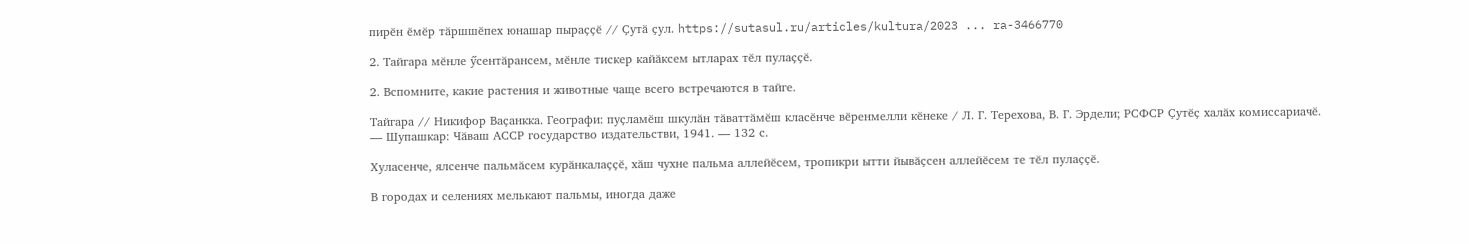пирӗн ӗмӗр тӑршшӗпех юнашар пыраҫҫӗ // Ҫутӑ ҫул. https://sutasul.ru/articles/kultura/2023 ... ra-3466770

2. Тайгара мӗнле ӳсентӑрансем, мӗнле тискер кайӑксем ытларах тӗл пулаҫҫӗ.

2. Вспомните, какие растения и животные чаще всего встречаются в тайге.

Тайгара // Никифор Ваҫанкка. Географи: пуҫламӗш шкулӑн тӑваттӑмӗш класӗнче вӗренмелли кӗнеке / Л. Г. Терехова, В. Г. Эрдели; РСФСР Ҫутӗҫ халӑх комиссариачӗ. — Шупашкар: Чӑваш АССР государство издательстви, 1941. — 132 с.

Хуласенче, ялсенче пальмӑсем курӑнкалаҫҫӗ, хӑш чухне пальма аллейӗсем, тропикри ытти йывӑҫсен аллейӗсем те тӗл пулаҫҫӗ.

В городах и селениях мелькают пальмы, иногда даже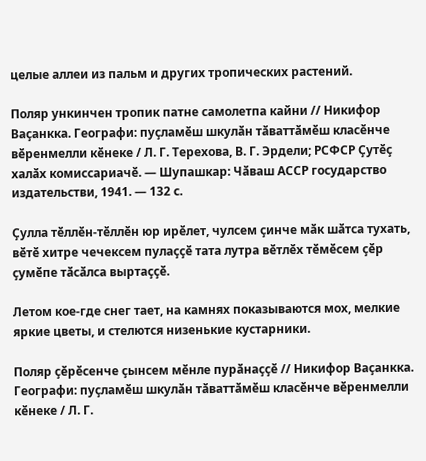целые аллеи из пальм и других тропических растений.

Поляр ункинчен тропик патне самолетпа кайни // Никифор Ваҫанкка. Географи: пуҫламӗш шкулӑн тӑваттӑмӗш класӗнче вӗренмелли кӗнеке / Л. Г. Терехова, В. Г. Эрдели; РСФСР Ҫутӗҫ халӑх комиссариачӗ. — Шупашкар: Чӑваш АССР государство издательстви, 1941. — 132 с.

Ҫулла тӗллӗн-тӗллӗн юр ирӗлет, чулсем ҫинче мӑк шӑтса тухать, вӗтӗ хитре чечексем пулаҫҫӗ тата лутра вӗтлӗх тӗмӗсем ҫӗр ҫумӗпе тӑсӑлса выртаҫҫӗ.

Летом кое-где снег тает, на камнях показываются мох, мелкие яркие цветы, и стелются низенькие кустарники.

Поляр ҫӗрӗсенче ҫынсем мӗнле пурӑнаҫҫӗ // Никифор Ваҫанкка. Географи: пуҫламӗш шкулӑн тӑваттӑмӗш класӗнче вӗренмелли кӗнеке / Л. Г.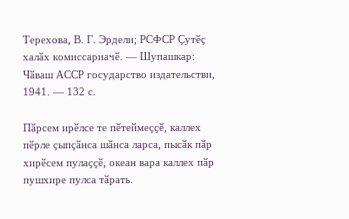Терехова, В. Г. Эрдели; РСФСР Ҫутӗҫ халӑх комиссариачӗ. — Шупашкар: Чӑваш АССР государство издательстви, 1941. — 132 с.

Пӑрсем ирӗлсе те пӗтеймеҫҫӗ, каллех пӗрле ҫыпҫӑнса шӑнса ларса, пысӑк пӑр хирӗсем пулаҫҫӗ, океан вара каллех пӑр пушхире пулса тӑрать.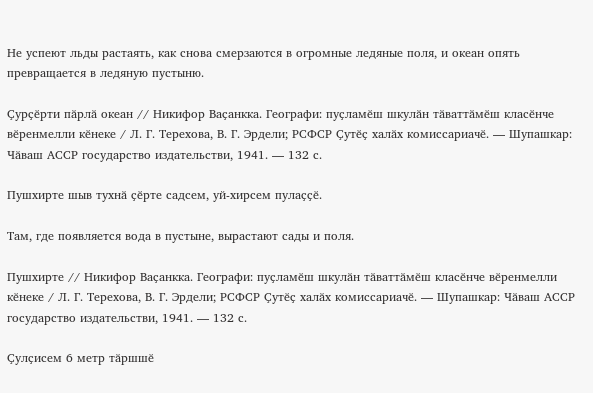Не успеют льды растаять, как снова смерзаются в огромные ледяные поля, и океан опять превращается в ледяную пустыню.

Ҫурҫӗрти пӑрлӑ океан // Никифор Ваҫанкка. Географи: пуҫламӗш шкулӑн тӑваттӑмӗш класӗнче вӗренмелли кӗнеке / Л. Г. Терехова, В. Г. Эрдели; РСФСР Ҫутӗҫ халӑх комиссариачӗ. — Шупашкар: Чӑваш АССР государство издательстви, 1941. — 132 с.

Пушхирте шыв тухнӑ ҫӗрте садсем, уй-хирсем пулаҫҫӗ.

Там, где появляется вода в пустыне, вырастают сады и поля.

Пушхирте // Никифор Ваҫанкка. Географи: пуҫламӗш шкулӑн тӑваттӑмӗш класӗнче вӗренмелли кӗнеке / Л. Г. Терехова, В. Г. Эрдели; РСФСР Ҫутӗҫ халӑх комиссариачӗ. — Шупашкар: Чӑваш АССР государство издательстви, 1941. — 132 с.

Ҫулҫисем 6 метр тӑршшӗ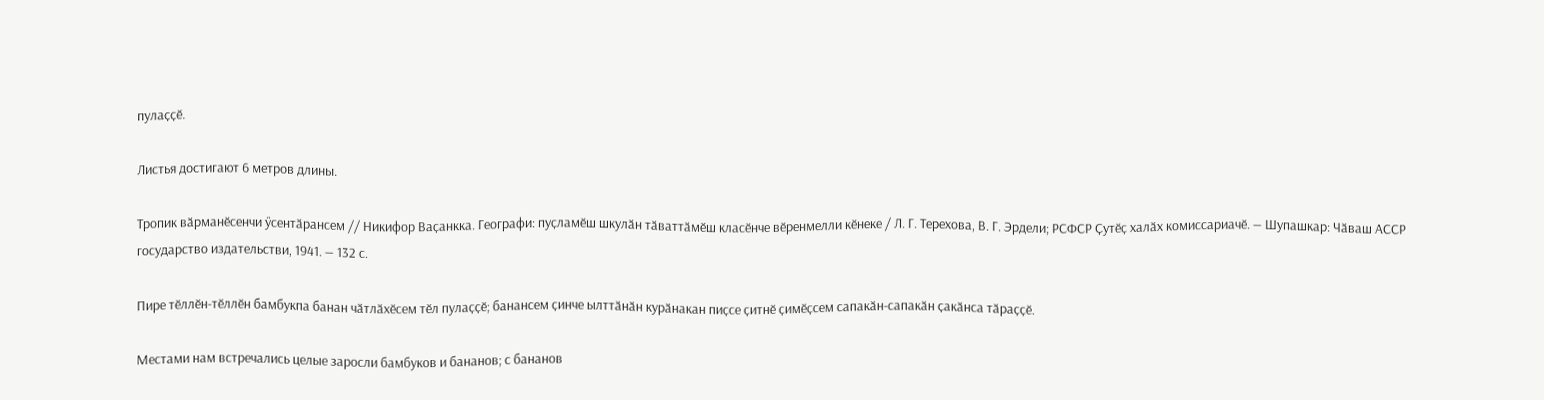пулаҫҫӗ.

Листья достигают 6 метров длины.

Тропик вӑрманӗсенчи ӳсентӑрансем // Никифор Ваҫанкка. Географи: пуҫламӗш шкулӑн тӑваттӑмӗш класӗнче вӗренмелли кӗнеке / Л. Г. Терехова, В. Г. Эрдели; РСФСР Ҫутӗҫ халӑх комиссариачӗ. — Шупашкар: Чӑваш АССР государство издательстви, 1941. — 132 с.

Пире тӗллӗн-тӗллӗн бамбукпа банан чӑтлӑхӗсем тӗл пулаҫҫӗ; банансем ҫинче ылттӑнӑн курӑнакан пиҫсе ҫитнӗ ҫимӗҫсем сапакӑн-сапакӑн ҫакӑнса тӑраҫҫӗ.

Местами нам встречались целые заросли бамбуков и бананов; с бананов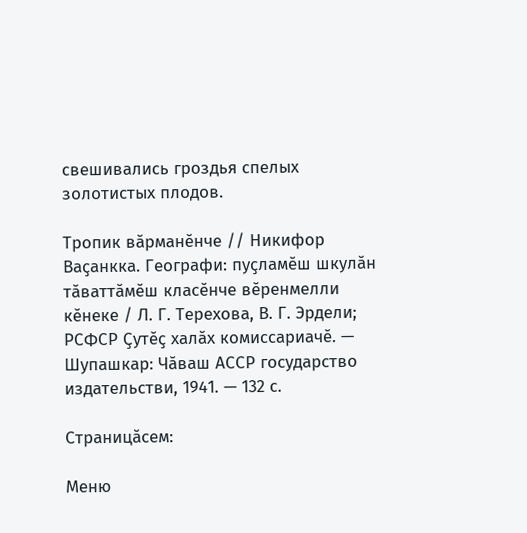свешивались гроздья спелых золотистых плодов.

Тропик вӑрманӗнче // Никифор Ваҫанкка. Географи: пуҫламӗш шкулӑн тӑваттӑмӗш класӗнче вӗренмелли кӗнеке / Л. Г. Терехова, В. Г. Эрдели; РСФСР Ҫутӗҫ халӑх комиссариачӗ. — Шупашкар: Чӑваш АССР государство издательстви, 1941. — 132 с.

Страницăсем:

Меню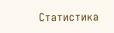Статистика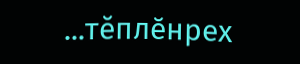...тĕплӗнрех